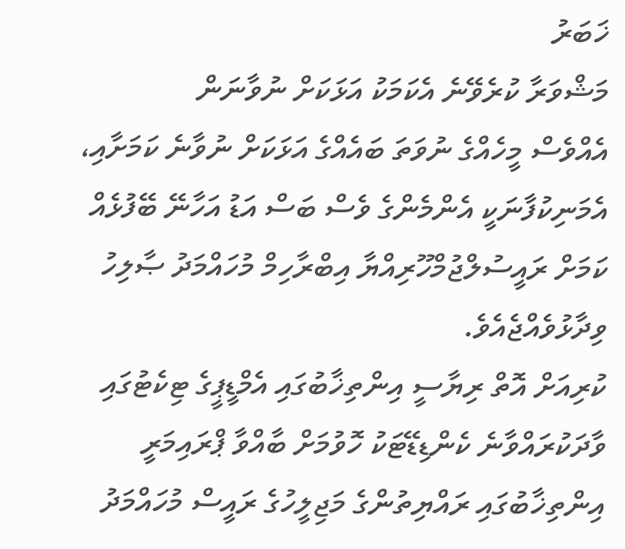ޚަބަރު
މަޝްވަރާ ކުރެވޭނެ އެކަމަކު އަޅަކަށް ނުވާނަން
އެއްވެސް މީހެއްގެ ނުވަތަ ބައެއްގެ އަޅަކަށް ނުވާނެ ކަމަށާއި، އެމަނިކުފާނަކީ އެންމެންގެ ވެސް ބަސް އަޑު އަހާނޭ ބޭފުޅެއް ކަމަށް ރައީސުލްޖުމްހޫރިއްޔާ އިބްރާހިމް މުހައްމަދު ޞާލިހު ވިދާޅުވެއްޖެއެވެ.
ކުރިއަށް އޮތް ރިޔާސީ އިންތިޚާބުގައި އެމްޑީޕީގެ ޓިކެޓުގައި ވާދަކުރައްވާނެ ކެންޑިޑޭޓަކު ހޮވުމަށް ބާއްވާ ޕްރައިމަރީ އިންތިޚާބުގައި ރައްޔިތުންގެ މަޖިލީހުގެ ރައީސް މުހައްމަދު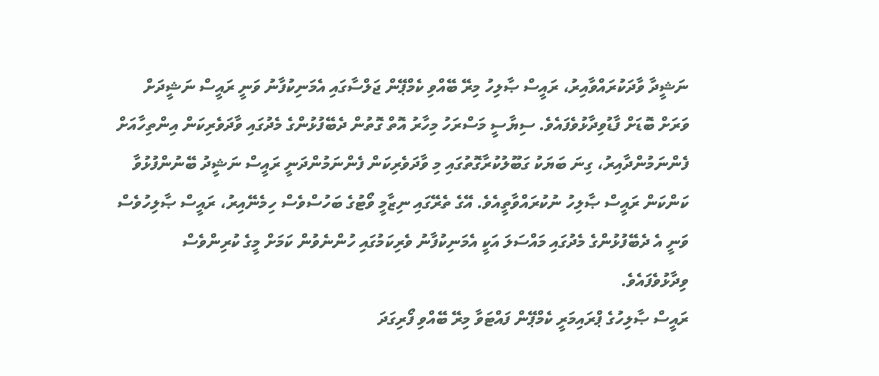ނަޝީދާ ވާދަކުރައްވާއިރު، ރައީސް ޞާލިހު މިރޭ ބޭއްވި ކެމްޕޭން ޖަލްސާގައި އެމަނިކުފާނު ވަނީ ރައީސް ނަޝީދަށް ވަރަށް ބޮޑަށް ފާޑުވިދާޅުވެފައެވެ. ސިޔާސީ މަސްރަހު މިހާރު އޮތް ގޮތުން ދެބޭފުޅުންގެ މެދުގައި ވާދަވެރިކަން އިންތިހާއަށް ފެންނަމުންދާއިރު، ގިނަ ބަޔަކު ގަބޫލުކުރާގޮތުގައި މި ވާދަވެރިކަން ފެންނަމުންދަނީ ރައީސް ނަޝީދު ބޭނުންފުޅުވާ ކަންކަން ރައީސް ޞާލިހު ނުކުރައްވާތީއެވެ. އޭގެ ތެރޭގައި ނިޒާމީ ވޯޓުގެ ބަހުސްވެސް ހިމެނޭއިރު، ރައީސް ޞާލިހުވެސް ވަނީ އެ ދެބޭފުޅުންގެ މެދުގައި މައްސަލަ އަކީ އެމަނިކުފާނު ވެރިކަމުގައި ހުންނެވުން ކަމަށް މީގެ ކުރިންވެސް ވިދާޅުވެފައެވެ.
ރައީސް ޞާލިހުގެ ޕްރައިމަރީ ކެމްޕޭން ފައްޓަވާ މިރޭ ބޭއްވި ފޯރިގަދަ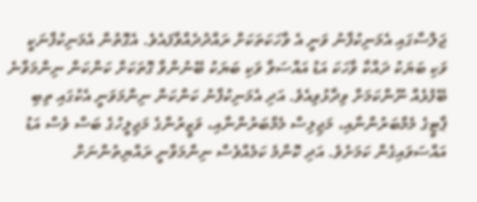ޖަލްސާގައި އެމަނިކުފާނު ވަނީ އެ ވާހަކަތަކަށް ރައްދުދެއްވާފައެވެ. އެގޮތުން އެމަނިކުފާނަކީ ވަކި ބަޔަކު ދައްކާ ވާހަކަ އަޑު އައްސަވާ ވަކި ބަޔަކު ބޭނުންވާ ގޮތަކަށް ކަންކަން ނިންމަވާނެ ބޭފުޅެއް ނޫންކަމަށް ވިދާޅުވިއެވެ. އަދި އެމަނިކުފާނު ކަންކަން ނިންމަވަނީ އެކުގައި ތިބި ޕާޓީގެ މެމްބަރުންނާއި، މަޖިލިސް މެމްބަރުންނާއި، ވަޒީރުންގެ މަޖިލީހުގެ ބަސް ވެސް އަޑު އައްސަވައިގެން ކަމަށެވެ. އަދި ކޮންމެ ކަމެއްވެސް ނިންމަވާނީ ރައްޔިތުންނަށް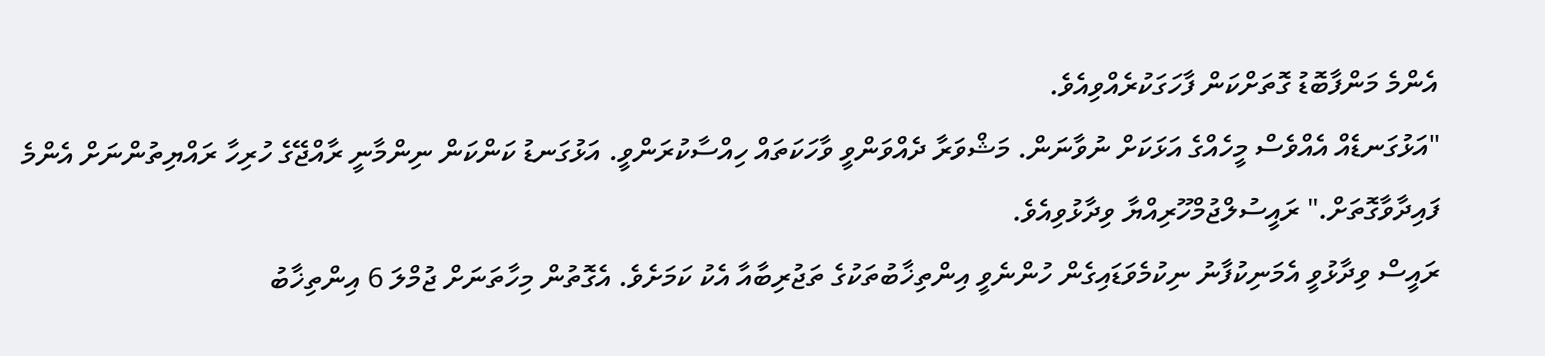އެންމެ މަންފާބޮޑު ގޮތަށްކަން ފާހަގަކުރެއްވިއެވެ.
"އަޅުގަނޑެއް އެއްވެސް މީހެއްގެ އަޅަކަށް ނުވާނަން. މަޝްވަރާ ދެއްވަންވީ ވާހަކަތައް ހިއްސާކުރަންވީ. އަޅުގަނޑު ކަންކަން ނިންމާނީ ރާއްޖޭގެ ހުރިހާ ރައްޔިތުންނަށް އެންމެ ފައިދާވާގޮތަށް." ރައީސުލްޖުމްހޫރިއްޔާ ވިދާޅުވިއެވެ.
ރައީސް ވިދާޅުވީ އެމަނިކުފާނު ނިކުމެވަޑައިގެން ހުންނެވީ އިންތިޚާބުތަކުގެ ތަޖުރިބާއާ އެކު ކަމަށެވެ. އެގޮތުން މިހާތަނަށް ޖުމްލަ 6 އިންތިޚާބު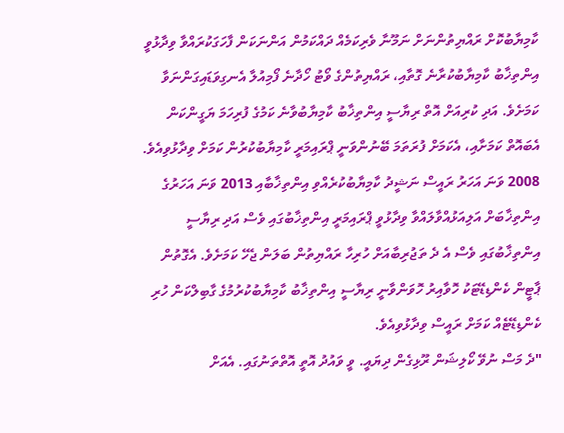ކާމިޔާބުކޮށް ރައްޔިތުންނަށް ނަމޫނާ ވެރިކަމެއް ދައްކަމުން އަންނަކަން ފާހަގަކުރައްވާ ވިދާޅުވީ އިންތިޚާބު ކާމިޔާބުކުރާނެ ގޮތާއި، ރައްޔިތުންގެ ވޯޓު ހޯދާނެ ފޯމިއުލާ އެނގިވަޑައިގަންނަވާ ކަމަށެވެ. އަދި ކުރިއަށް އޮތް ރިޔާސީ އިންތިޚާބު ކާމިޔާބުވާނެ ކަމުގެ ފުރިހަމަ ޔަގީންކަން އެބައޮތް ކަމަށާއި، އެކަމަށް ފުރަތަމަ ބޭނުންވަނީ ޕްރައިމަރީ ކާމިޔާބުކުރުން ކަމަށް ވިދާޅުވިއެވެ.
2008 ވަނަ އަހަރު ރައީސް ނަޝީދު ކާމިޔާބުކުރެއްވި އިންތިޚާބާއި 2013 ވަނަ އަހަރުގެ އިންތިޚާބަށް އަލިއަޅުއްވާލައްވާ ވިދާޅުވީ ޕްރައިމަރީ އިންތިޚާބުގައި ވެސް އަދި ރިޔާސީ އިންތިޚާބުގައި ވެސް އެ ދެ ތަޖުރިބާއަށް ހުރިހާ ރައްޔިތުން ބަލަން ޖެހޭ ކަމަށެވެ. އެގޮތުން ޕާޓީން ކެންޑިޑޭޓަކު ހޮވާއިރު ހޮވަންވާނީ ރިޔާސީ އިންތިޚާބު ކާމިޔާބުކުރުމުގެ ގާބިލްކަން ހުރި ކެންޑިޑޭޓެއް ކަމަށް ރައީސް ވިދާޅުވިއެވެ.
"ދެ މަސް ނުވޭ ކޯލިޝަން ރޫޅިގެން ދިޔައީ. ވީ ވައުދު އޮތީ އޮތްތަނުގައި. އެއަށް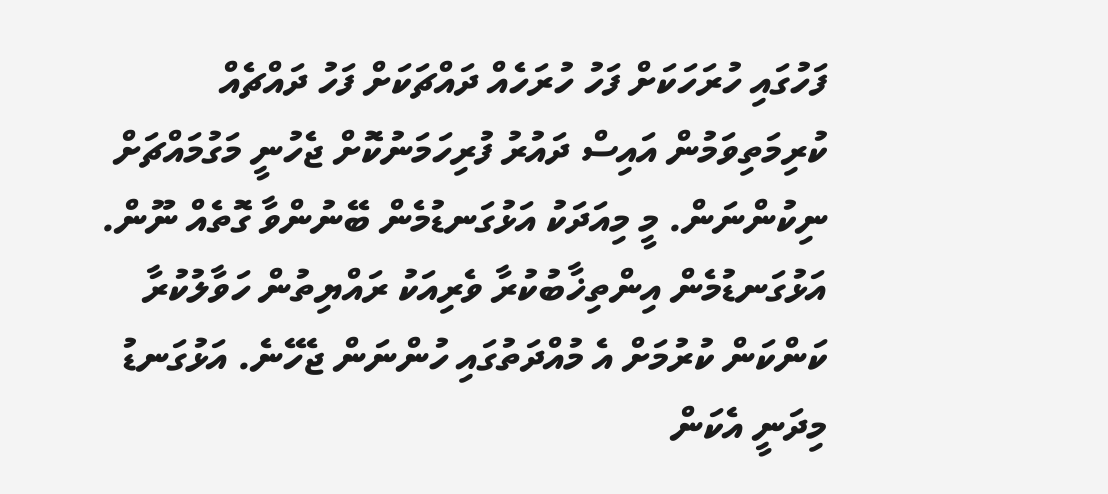ފަހުގައި ހުރަހަކަށް ފަހު ހުރަހެއް ދައްޗަކަށް ފަހު ދައްޗެއް ކުރިމަތިވަމުން އައިސް ދައުރު ފުރިހަމަނުކޮށް ޖެހުނީ މަގުމައްޗަށް ނިކުންނަން. މީ މިއަދަކު އަޅުގަނޑުމެން ބޭނުންވާ ގޮތެއް ނޫން. އަޅުގަނޑުމެން އިންތިޚާބުކުރާ ވެރިއަކު ރައްޔިތުން ހަވާލުކުރާ ކަންކަން ކުރުމަށް އެ މުއްދަތުގައި ހުންނަން ޖެހޭނެ. އަޅުގަނޑު މިދަނީ އެކަން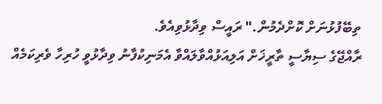ތިބޭފުޅުނަށް ކޮށްދެމުން." ރައީސް ވިދާޅުވިއެވެ.
ރާއްޖޭގެ ސިޔާސީ ތާރީޚަށް އަލިއަޅުއްވާލައްވާ އެމަނިކުފާނު ވިދާޅުވީ ހުރިހާ ވެރިކަމެއް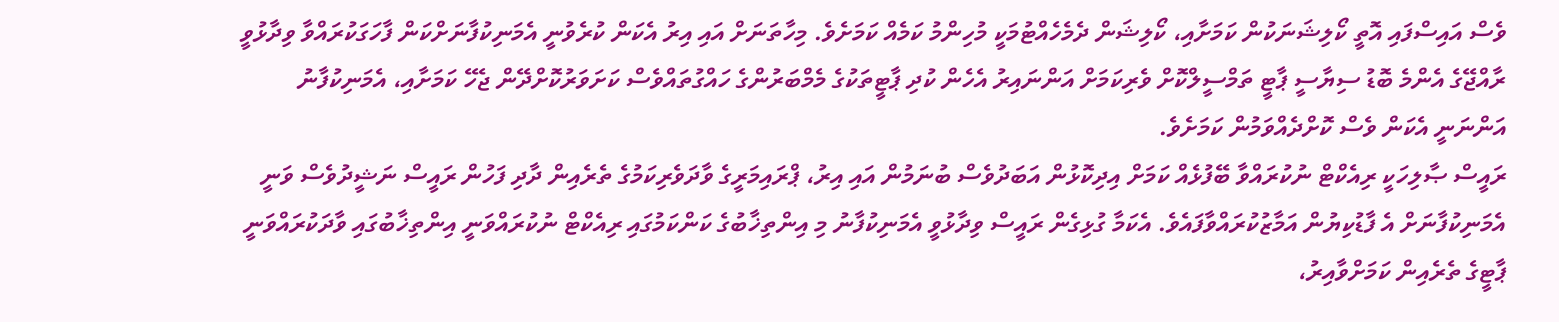ވެސް އައިސްފައި އޮތީ ކޯލިޝަނަކުން ކަމަށާއި، ކޯލިޝަން ދެމެހެއްޓުމަކީ މުހިންމު ކަމެއް ކަމަށެވެ. މިހާތަނަށް އައި އިރު އެކަން ކުރެވުނީ އެމަނިކުފާނަށްކަން ފާހަގަކުރައްވާ ވިދާޅުވީ ރާއްޖޭގެ އެންމެ ބޮޑު ސިޔާސީ ޕާޓީ ތަމްސީލްކޮށް ވެރިކަމަށް އަންނައިރު އެހެން ކުދި ޕާޓީތަކުގެ މެމްބަރުންގެ ހައްގުތައްވެސް ކަށަވަރުކޮށްދޭން ޖެހޭ ކަމަށާއި، އެމަނިކުފާނު އަންނަނީ އެކަން ވެސް ކޮށްދެއްވަމުން ކަމަށެވެ.
ރައީސް ޞާލިހަކީ ރިއެކްޓް ނުކުރައްވާ ބޭފުޅެއް ކަމަށް އިދިކޮޅުން އަބަދުވެސް ބުނަމުން އައި އިރު، ޕްރައިމަރީގެ ވާދަވެރިކަމުގެ ތެރެއިން ދާދި ފަހުން ރައީސް ނަޝީދުވެސް ވަނީ އެމަނިކުފާނަށް އެ ފާޑުކިޔުން އަމާޒުކުރައްވާފައެވެ. އެކަމާ ގުޅިގެން ރައީސް ވިދާޅުވީ އެމަނިކުފާނު މި އިންތިޚާބުގެ ކަންކަމުގައި ރިއެކްޓް ނުކުރައްވަނީ އިންތިޚާބުގައި ވާދަކުރައްވަނީ ޕާޓީގެ ތެރެއިން ކަމަށްވާއިރު،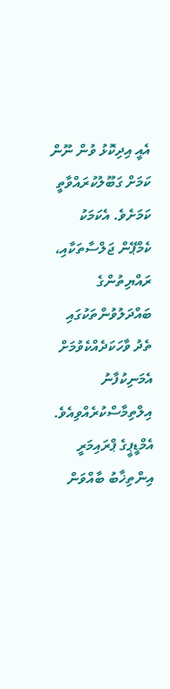އެއީ އިދިކޮޅު ވުން ނޫން ކަމަށް ގަބޫލުކުރައްވާތީ ކަމަށެވެ. އެކަމަކު ކެމްޕޭން ޖަލްސާތަކާއި، ރައްޔިތުންގެ ބައްދަލުވުންތަކުގައި ތެދު ވާހަކަދެއްކެވުމަށް އެމަނިކުފާނު އިލްތިމާސްކުރެއްވިއެވެ.
އެމްޑީޕީގެ ޕްރައިމަރީ އިންތިޚާބު ބާއްވަން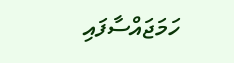ހަމަޖައްސާފައި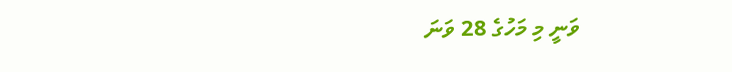ވަނީ މި މަހުގެ 28 ވަނަ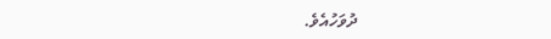ދުވަހުއެވެ.